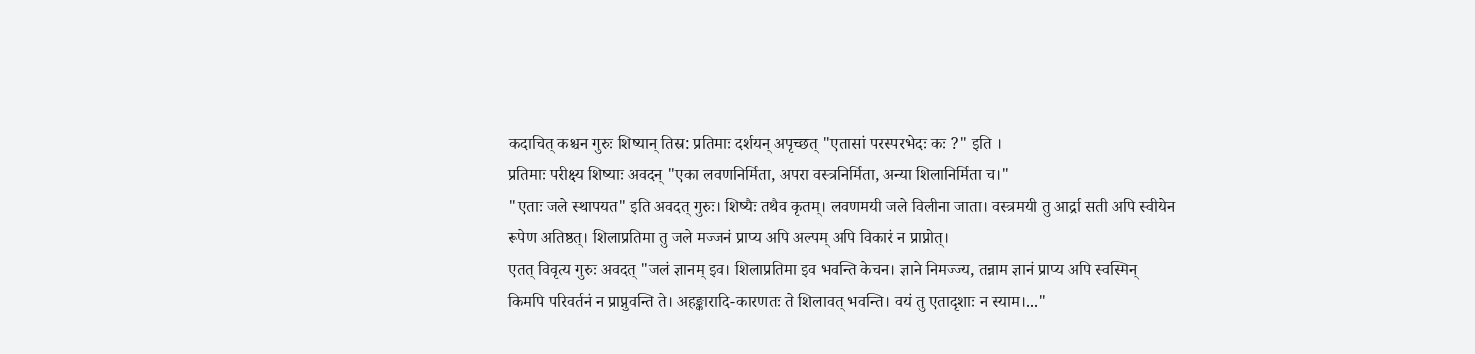कदाचित् कश्चन गुरुः शिष्यान् तिस्र: प्रतिमाः दर्शयन् अपृच्छत् "एतासां परस्परभेदः कः ?" इति ।
प्रतिमाः परीक्ष्य शिष्याः अवदन् "एका लवणनिर्मिता, अपरा वस्त्रनिर्मिता, अन्या शिलानिर्मिता च।"
"एताः जले स्थापयत" इति अवदत् गुरुः। शिष्यैः तथैव कृतम्। लवणमयी जले विलीना जाता। वस्त्रमयी तु आर्द्रा सती अपि स्वीयेन रूपेण अतिष्ठत्। शिलाप्रतिमा तु जले मज्जनं प्राप्य अपि अल्पम् अपि विकारं न प्राप्नोत्।
एतत् विवृत्य गुरुः अवदत् "जलं ज्ञानम् इव। शिलाप्रतिमा इव भवन्ति केचन। ज्ञाने निमज्ज्य, तन्नाम ज्ञानं प्राप्य अपि स्वस्मिन् किमपि परिवर्तनं न प्राप्नुवन्ति ते। अहङ्कारादि-कारणतः ते शिलावत् भवन्ति। वयं तु एतादृशाः न स्याम।..."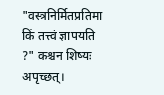"वस्त्रनिर्मितप्रतिमा किं तत्त्वं ज्ञापयति ?" कश्चन शिष्यः अपृच्छत्।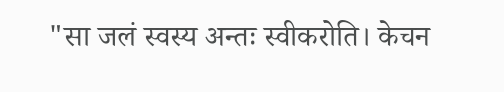"सा जलं स्वस्य अन्तः स्वीकरोति। केचन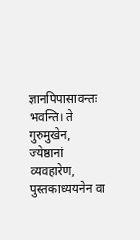ज्ञानपिपासावन्तः भवन्ति। ते गुरुमुखेन, ज्येष्ठानां व्यवहारेण, पुस्तकाध्ययनेन वा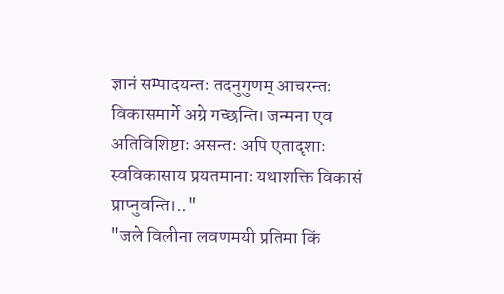ज्ञानं सम्पादयन्तः तदनुगुणम् आचरन्तः विकासमार्गे अग्रे गच्छन्ति। जन्मना एव अतिविशिष्टाः असन्तः अपि एतादृशाः स्वविकासाय प्रयतमानाः यथाशक्ति विकासं प्राप्नुवन्ति।.."
"जले विलीना लवणमयी प्रतिमा किं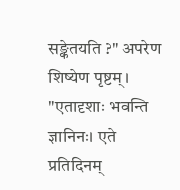सङ्केतयति ?" अपरेण शिष्येण पृष्टम्।
"एतादृशाः भवन्ति ज्ञानिनः। एते प्रतिदिनम्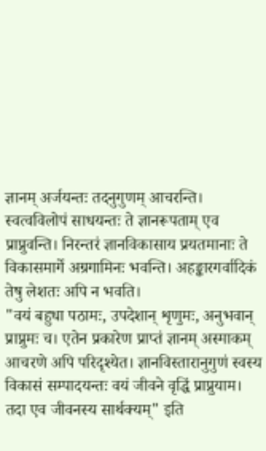ज्ञानम् अर्जयन्तः तदनुगुणम् आचरन्ति। स्वत्वविलोपं साधयन्तः ते ज्ञानरूपताम् एव प्राप्नुवन्ति। निरन्तरं ज्ञानविकासाय प्रयतमानाः ते विकासमार्गे अग्रगामिनः भवन्ति। अहङ्कारगर्वादिकं तेषु लेशतः अपि न भवति।
"वयं बहुधा पठामः, उपदेशान् शृणुमः, अनुभवान् प्राप्नुमः च। एतेन प्रकारेण प्राप्तं ज्ञानम् अस्माकम् आचरणे अपि परिदृश्येत। ज्ञानविस्तारानुगुणं स्वस्य विकासं सम्पादयन्तः वयं जीवने वृद्धिं प्राप्नुयाम। तदा एव जीवनस्य सार्थक्यम्" इति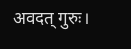अवदत् गुरुः।